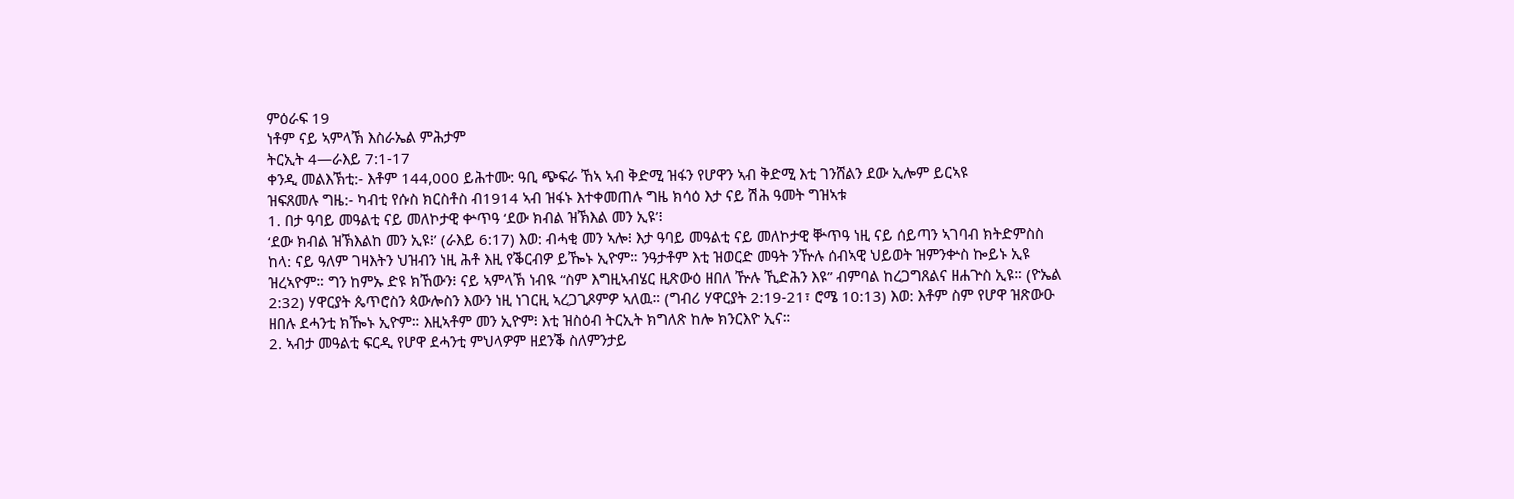ምዕራፍ 19
ነቶም ናይ ኣምላኽ እስራኤል ምሕታም
ትርኢት 4—ራእይ 7:1-17
ቀንዲ መልእኽቲ:- እቶም 144,000 ይሕተሙ: ዓቢ ጭፍራ ኸኣ ኣብ ቅድሚ ዝፋን የሆዋን ኣብ ቅድሚ እቲ ገንሸልን ደው ኢሎም ይርኣዩ
ዝፍጸመሉ ግዜ:- ካብቲ የሱስ ክርስቶስ ብ1914 ኣብ ዝፋኑ እተቀመጠሉ ግዜ ክሳዕ እታ ናይ ሽሕ ዓመት ግዝኣቱ
1. በታ ዓባይ መዓልቲ ናይ መለኮታዊ ቍጥዓ ‘ደው ክብል ዝኽእል መን ኢዩ’፧
‘ደው ክብል ዝኽእልከ መን ኢዩ፧’ (ራእይ 6:17) እወ: ብሓቂ መን ኣሎ፧ እታ ዓባይ መዓልቲ ናይ መለኮታዊ ቝጥዓ ነዚ ናይ ሰይጣን ኣገባብ ክትድምስስ ከላ: ናይ ዓለም ገዛእትን ህዝብን ነዚ ሕቶ እዚ የቕርብዎ ይዀኑ ኢዮም። ንዓታቶም እቲ ዝወርድ መዓት ንዅሉ ሰብኣዊ ህይወት ዝምንቍስ ኰይኑ ኢዩ ዝረኣዮም። ግን ከምኡ ድዩ ክኸውን፧ ናይ ኣምላኽ ነብዪ “ስም እግዚኣብሄር ዚጽውዕ ዘበለ ዅሉ ኺድሕን እዩ” ብምባል ከረጋግጸልና ዘሐጕስ ኢዩ። (ዮኤል 2:32) ሃዋርያት ጴጥሮስን ጳውሎስን እውን ነዚ ነገርዚ ኣረጋጊጾምዎ ኣለዉ። (ግብሪ ሃዋርያት 2:19-21፣ ሮሜ 10:13) እወ: እቶም ስም የሆዋ ዝጽውዑ ዘበሉ ደሓንቲ ክዀኑ ኢዮም። እዚኣቶም መን ኢዮም፧ እቲ ዝስዕብ ትርኢት ክግለጽ ከሎ ክንርእዮ ኢና።
2. ኣብታ መዓልቲ ፍርዲ የሆዋ ደሓንቲ ምህላዎም ዘደንቕ ስለምንታይ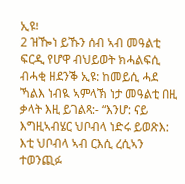ኢዩ፧
2 ዝዀነ ይኹን ሰብ ኣብ መዓልቲ ፍርዲ የሆዋ ብህይወት ክሓልፍሲ ብሓቂ ዘደንቕ ኢዩ: ከመይሲ ሓደ ኻልእ ነብዪ ኣምላኽ ነታ መዓልቲ በዚ ቃላት እዚ ይገልጻ:- “እንሆ: ናይ እግዚኣብሄር ህቦብላ ነድሩ ይወጽእ: እቲ ህቦብላ ኣብ ርእሲ ረሲኣን ተወንጪፉ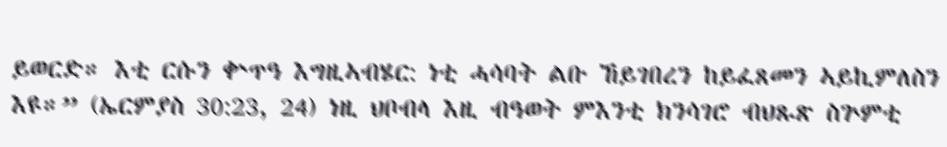ይወርድ። እቲ ርሱን ቍጥዓ እግዚኣብሄር: ነቲ ሓሳባት ልቡ ኸይገበረን ከይፈጸመን ኣይኪምለስን እዩ።” (ኤርምያስ 30:23, 24) ነዚ ህቦብላ እዚ ብዓወት ምእንቲ ክንሳገሮ ብህጹጽ ስጕምቲ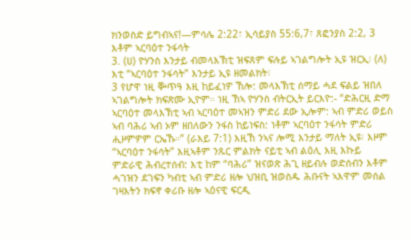ክንወስድ ይግብኣና!—ምሳሌ 2:22፣ ኢሳይያስ 55:6,7፣ ጸፎንያስ 2:2, 3
እቶም ኣርባዕተ ንፋሳት
3. (ሀ) ዮሃንስ እንታይ ብመላእኽቲ ዝፍጸም ፍሉይ ኣገልግሎት ኢዩ ዝርኢ፧ (ለ) እቲ “ኣርባዕተ ንፋሳት” እንታይ ኢዩ ዘመልክት፧
3 የሆዋ ነዚ ቝጥዓ እዚ ከይፈነዎ ኸሎ: መላእኽቲ ሰማይ ሓደ ፍልይ ዝበለ ኣገልግሎት ክፍጽሙ ኢዮም። ነዚ ኸኣ ዮሃንስ ብትርኢት ይርእዮ:- “ድሕርዚ ድማ ኣርባዕተ መላእኽቲ ኣብ ኣርባዕተ መኣዝን ምድሪ ደው ኢሎም: ኣብ ምድሪ ወይስ ኣብ ባሕሪ ኣብ ኦም ዘበለውን ንፋስ ከይነፍስ: ነቶም ኣርባዕተ ንፋሳት ምድሪ ሒዞምዎም ርኤኹ።” (ራእይ 7:1) እዚኸ ንኣና ሎሚ እንታይ ማለት ኢዩ፧ እዞም “ኣርባዕተ ንፋሳት” እዚኣቶም ንጹር ምልክት ናይቲ ኣብ ልዕሊ እዚ እኩይ ምድራዊ ሕብረተሰብ: እቲ ከም “ባሕሪ” ዝናወጽ ሕጊ ዘይብሉ ወድሰብን እቶም ሓገዝን ደገፍን ካብቲ ኣብ ምድሪ ዘሎ ህዝቢ ዝወስዱ ሕቡናት ኣእዋም መሰል ገዛእትን ክፍኖ ቀሪቡ ዘሎ ኣዕናዊ ፍርዲ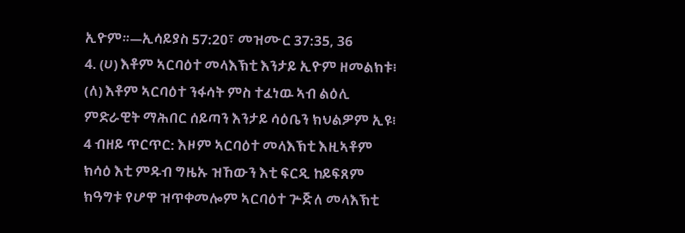ኢዮም።—ኢሳይያስ 57:20፣ መዝሙር 37:35, 36
4. (ሀ) እቶም ኣርባዕተ መላእኽቲ እንታይ ኢዮም ዘመልክቱ፧ (ለ) እቶም ኣርባዕተ ንፋሳት ምስ ተፈነዉ ኣብ ልዕሊ ምድራዊት ማሕበር ሰይጣን እንታይ ሳዕቤን ክህልዎም ኢዩ፧
4 ብዘይ ጥርጥር: እዞም ኣርባዕተ መላእኽቲ እዚኣቶም ክሳዕ እቲ ምዱብ ግዜኡ ዝኸውን እቲ ፍርዲ ከይፍጸም ክዓግቱ የሆዋ ዝጥቀመሎም ኣርባዕተ ጕጅለ መላእኽቲ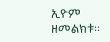ኢዮም ዘመልክቱ።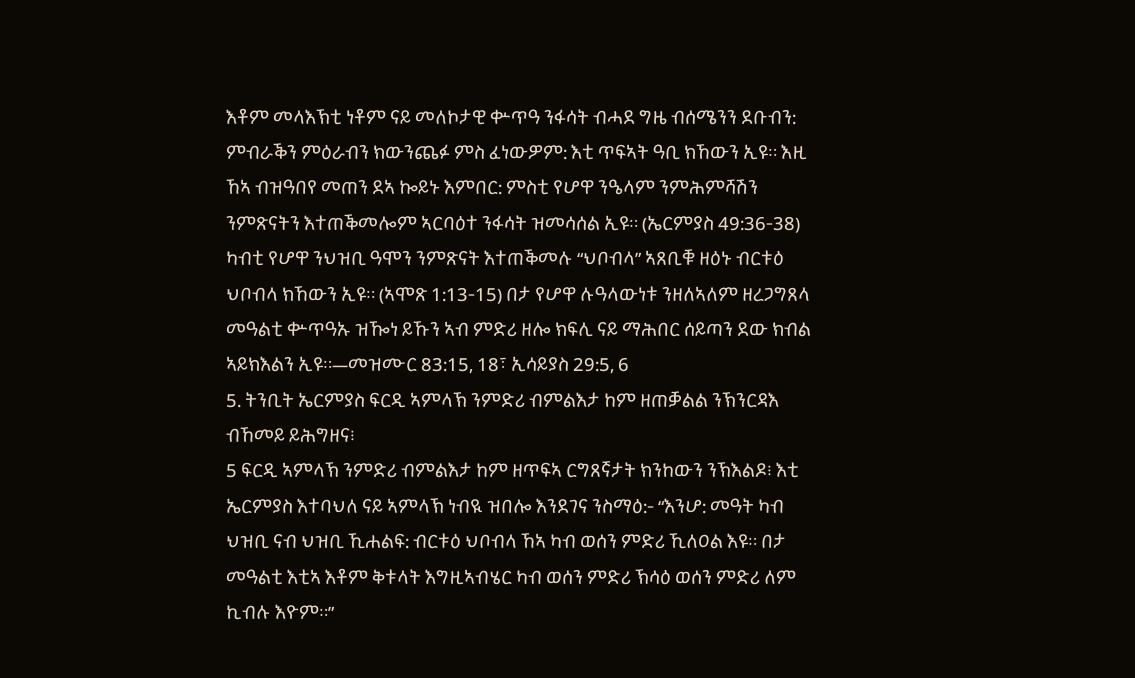እቶም መላእኽቲ ነቶም ናይ መለኮታዊ ቍጥዓ ንፋሳት ብሓደ ግዜ ብሰሜንን ደቡብን: ምብራቕን ምዕራብን ክውንጨፉ ምስ ፈነውዎም: እቲ ጥፍኣት ዓቢ ክኸውን ኢዩ። እዚ ኸኣ ብዝዓበየ መጠን ደኣ ኰይኑ እምበር: ምስቲ የሆዋ ንዔላም ንምሕምሻሽን ንምጽናትን እተጠቕመሎም ኣርባዕተ ንፋሳት ዝመሳሰል ኢዩ። (ኤርምያስ 49:36-38) ካብቲ የሆዋ ንህዝቢ ዓሞን ንምጽናት እተጠቕመሉ “ህቦብላ” ኣጸቢቑ ዘዕኑ ብርቱዕ ህቦብላ ክኸውን ኢዩ። (ኣሞጽ 1:13-15) በታ የሆዋ ሉዓላውነቱ ንዘለኣለም ዘረጋግጸላ መዓልቲ ቍጥዓኡ ዝዀነ ይኹን ኣብ ምድሪ ዘሎ ክፍሊ ናይ ማሕበር ሰይጣን ደው ክብል ኣይክእልን ኢዩ።—መዝሙር 83:15, 18፣ ኢሳይያስ 29:5, 6
5. ትንቢት ኤርምያስ ፍርዲ ኣምላኽ ንምድሪ ብምልእታ ከም ዘጠቓልል ንኽንርዳእ ብኸመይ ይሕግዘና፧
5 ፍርዲ ኣምላኽ ንምድሪ ብምልእታ ከም ዘጥፍኣ ርግጸኛታት ክንከውን ንኽእልዶ፧ እቲ ኤርምያስ እተባህለ ናይ ኣምላኽ ነብዪ ዝበሎ እንደገና ንስማዕ:- “እንሆ: መዓት ካብ ህዝቢ ናብ ህዝቢ ኺሐልፍ: ብርቱዕ ህቦብላ ኸኣ ካብ ወሰን ምድሪ ኺለዐል እዩ። በታ መዓልቲ እቲኣ እቶም ቅቱላት እግዚኣብሄር ካብ ወሰን ምድሪ ኽሳዕ ወሰን ምድሪ ለም ኪብሉ እዮም።”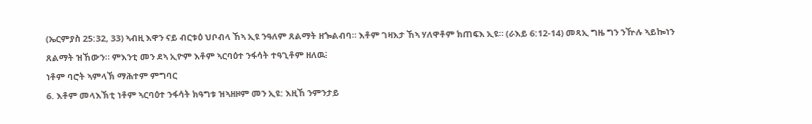(ኤርምያስ 25:32, 33) ኣብዚ እዋን ናይ ብርቱዕ ህቦብላ ኸኣ ኢዩ ንዓለም ጸልማት ዘጐልብባ። እቶም ገዛእታ ኸኣ ሃለዋቶም ክጠፍእ ኢዩ። (ራእይ 6:12-14) መጻኢ ግዜ ግን ንዅሉ ኣይኰነን ጸልማት ዝኸውን። ምእንቲ መን ደኣ ኢዮም እቶም ኣርባዕተ ንፋሳት ተዓጊቶም ዘለዉ፧
ነቶም ባሮት ኣምላኽ ማሕተም ምግባር
6. እቶም መላእኽቲ ነቶም ኣርባዕተ ንፋሳት ክዓግቱ ዝኣዘዞም መን ኢዩ: እዚኸ ንምንታይ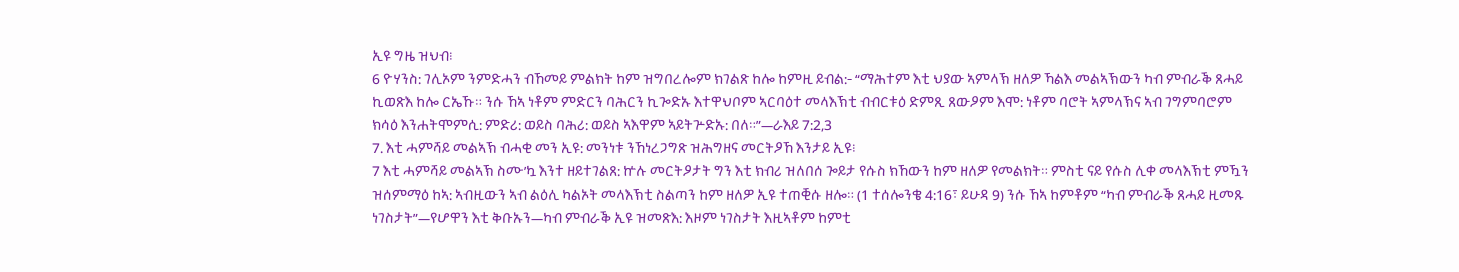ኢዩ ግዜ ዝህብ፧
6 ዮሃንስ: ገሊኦም ንምድሓን ብኸመይ ምልክት ከም ዝግበረሎም ክገልጽ ከሎ ከምዚ ይብል:- “ማሕተም እቲ ህያው ኣምላኽ ዘለዎ ኻልእ መልኣኽውን ካብ ምብራቕ ጸሓይ ኪወጽእ ከሎ ርኤኹ። ንሱ ኸኣ ነቶም ምድርን ባሕርን ኪጐድኡ እተዋህቦም ኣርባዕተ መላእኽቲ ብብርቱዕ ድምጺ ጸውዖም እሞ: ነቶም ባሮት ኣምላኽና ኣብ ገግምባሮም ክሳዕ እንሐትሞምሲ: ምድሪ: ወይስ ባሕሪ: ወይስ ኣእዋም ኣይትጕድኡ: በለ።”—ራእይ 7:2,3
7. እቲ ሓምሻይ መልኣኽ ብሓቂ መን ኢዩ: መንነቱ ንኸነረጋግጽ ዝሕግዘና መርትዖኸ እንታይ ኢዩ፧
7 እቲ ሓምሻይ መልኣኽ ስሙ’ኳ እንተ ዘይተገልጸ: ኵሉ መርትዖታት ግን እቲ ክብሪ ዝለበሰ ጐይታ የሱስ ክኸውን ከም ዘለዎ የመልክት። ምስቲ ናይ የሱስ ሊቀ መላእኽቲ ምዃን ዝሰምማዕ ከኣ: ኣብዚውን ኣብ ልዕሊ ካልኦት መላእኽቲ ስልጣን ከም ዘለዎ ኢዩ ተጠቒሱ ዘሎ። (1 ተሰሎንቄ 4:16፣ ይሁዳ 9) ንሱ ኸኣ ከምቶም “ካብ ምብራቕ ጸሓይ ዚመጹ ነገስታት”—የሆዋን እቲ ቅቡኡን—ካብ ምብራቕ ኢዩ ዝመጽእ: እዞም ነገስታት እዚኣቶም ከምቲ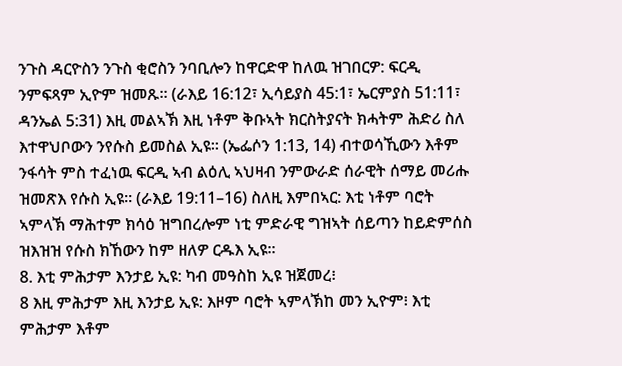ንጉስ ዳርዮስን ንጉስ ቂሮስን ንባቢሎን ከዋርድዋ ከለዉ ዝገበርዎ: ፍርዲ ንምፍጻም ኢዮም ዝመጹ። (ራእይ 16:12፣ ኢሳይያስ 45:1፣ ኤርምያስ 51:11፣ ዳንኤል 5:31) እዚ መልኣኽ እዚ ነቶም ቅቡኣት ክርስትያናት ክሓትም ሕድሪ ስለ እተዋህቦውን ንየሱስ ይመስል ኢዩ። (ኤፌሶን 1:13, 14) ብተወሳኺውን እቶም ንፋሳት ምስ ተፈነዉ ፍርዲ ኣብ ልዕሊ ኣህዛብ ንምውራድ ሰራዊት ሰማይ መሪሑ ዝመጽእ የሱስ ኢዩ። (ራእይ 19:11–16) ስለዚ እምበኣር: እቲ ነቶም ባሮት ኣምላኽ ማሕተም ክሳዕ ዝግበረሎም ነቲ ምድራዊ ግዝኣት ሰይጣን ከይድምሰስ ዝእዝዝ የሱስ ክኸውን ከም ዘለዎ ርዱእ ኢዩ።
8. እቲ ምሕታም እንታይ ኢዩ: ካብ መዓስከ ኢዩ ዝጀመረ፧
8 እዚ ምሕታም እዚ እንታይ ኢዩ: እዞም ባሮት ኣምላኽከ መን ኢዮም፧ እቲ ምሕታም እቶም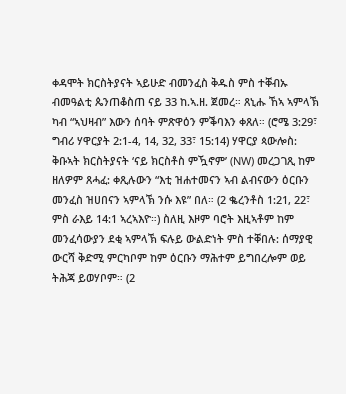ቀዳሞት ክርስትያናት ኣይሁድ ብመንፈስ ቅዱስ ምስ ተቐብኡ ብመዓልቲ ጴንጠቆስጠ ናይ 33 ከ.ኣ.ዘ. ጀመረ። ጸኒሑ ኸኣ ኣምላኽ ካብ “ኣህዛብ” እውን ሰባት ምጽዋዕን ምቕባእን ቀጸለ። (ሮሜ 3:29፣ ግብሪ ሃዋርያት 2:1-4, 14, 32, 33፣ 15:14) ሃዋርያ ጳውሎስ: ቅቡኣት ክርስትያናት ‘ናይ ክርስቶስ ምዃኖም’ (NW) መረጋገጺ ከም ዘለዎም ጸሓፈ: ቀጺሉውን “እቲ ዝሐተመናን ኣብ ልብናውን ዕርቡን መንፈስ ዝሀበናን ኣምላኽ ንሱ እዩ” በለ። (2 ቈረንቶስ 1:21, 22፣ ምስ ራእይ 14:1 ኣረኣእዮ።) ስለዚ እዞም ባሮት እዚኣቶም ከም መንፈሳውያን ደቂ ኣምላኽ ፍሉይ ውልድነት ምስ ተቐበሉ: ሰማያዊ ውርሻ ቅድሚ ምርካቦም ከም ዕርቡን ማሕተም ይግበረሎም ወይ ትሕጃ ይወሃቦም። (2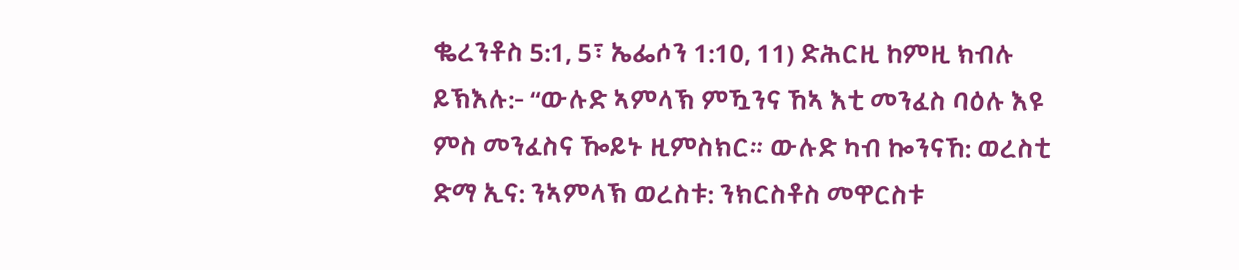ቈረንቶስ 5:1, 5፣ ኤፌሶን 1:10, 11) ድሕርዚ ከምዚ ክብሉ ይኽእሉ:- “ውሉድ ኣምላኽ ምዃንና ኸኣ እቲ መንፈስ ባዕሉ እዩ ምስ መንፈስና ዀይኑ ዚምስክር። ውሉድ ካብ ኰንናኸ: ወረስቲ ድማ ኢና: ንኣምላኽ ወረስቱ: ንክርስቶስ መዋርስቱ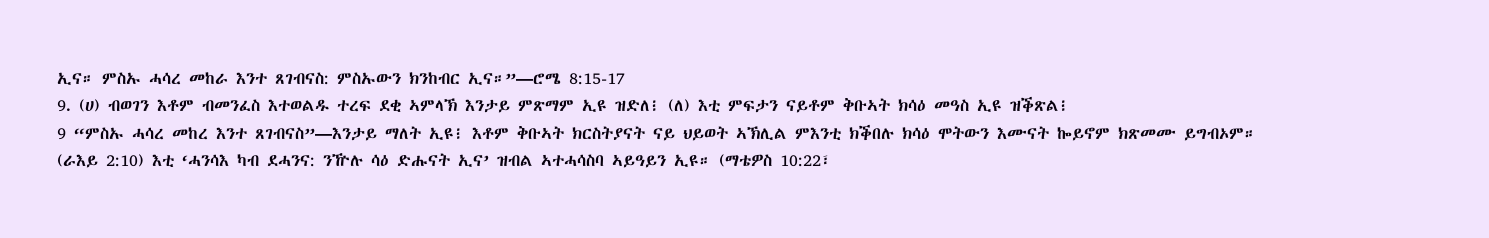ኢና። ምስኡ ሓሳረ መከራ እንተ ጸገብናስ: ምስኡውን ክንከብር ኢና።”—ሮሜ 8:15-17
9. (ሀ) ብወገን እቶም ብመንፈስ እተወልዱ ተረፍ ደቂ ኣምላኽ እንታይ ምጽማም ኢዩ ዝድለ፧ (ለ) እቲ ምፍታን ናይቶም ቅቡኣት ክሳዕ መዓስ ኢዩ ዝቕጽል፧
9 “ምስኡ ሓሳረ መከረ እንተ ጸገብናስ”—እንታይ ማለት ኢዩ፧ እቶም ቅቡኣት ክርስትያናት ናይ ህይወት ኣኽሊል ምእንቲ ክቕበሉ ክሳዕ ሞትውን እሙናት ኰይኖም ክጽመሙ ይግብኦም። (ራእይ 2:10) እቲ ‘ሓንሳእ ካብ ደሓንና: ንዅሉ ሳዕ ድሑናት ኢና’ ዝብል ኣተሓሳስባ ኣይዓይን ኢዩ። (ማቴዎስ 10:22፣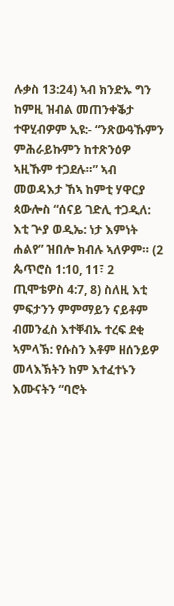ሉቃስ 13:24) ኣብ ክንድኡ ግን ከምዚ ዝብል መጠንቀቕታ ተዋሂብዎም ኢዩ:- “ንጽውዓኹምን ምሕራይኩምን ከተጽንዕዎ ኣዚኹም ተጋደሉ።” ኣብ መወዳእታ ኸኣ ከምቲ ሃዋርያ ጳውሎስ “ሰናይ ገድሊ ተጋዲለ: እቲ ጕያ ወዲኤ: ነታ እምነት ሐልየ” ዝበሎ ክብሉ ኣለዎም። (2 ጴጥሮስ 1:10, 11፣ 2 ጢሞቴዎስ 4:7, 8) ስለዚ እቲ ምፍታንን ምምማይን ናይቶም ብመንፈስ እተቐብኡ ተረፍ ደቂ ኣምላኽ: የሱስን እቶም ዘሰንይዎ መላእኽትን ከም እተፈተኑን እሙናትን “ባሮት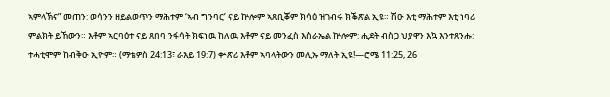ኣምላኽና” መጠን: ወሳንን ዘይልወጥን ማሕተም ‘ኣብ ግንባር’ ናይ ኵሎም ኣጸቢቖም ክሳዕ ዝገብሩ ክቕጽል ኢዩ። ሽዑ እቲ ማሕተም እቲ ነባሪ ምልክት ይኸውን። እቶም ኣርባዕተ ናይ ጸበባ ንፋሳት ክፍነዉ ከለዉ እቶም ናይ መንፈስ እስራኤል ኵሎም: ሒደት ብስጋ ህያዋን እኳ እንተጸንሑ: ተሓቲሞም ከብቅዑ ኢዮም። (ማቴዎስ 24:13፣ ራእይ 19:7) ቍጽሪ እቶም ኣባላትውን መሊኡ ማለት ኢዩ!—ሮሜ 11:25, 26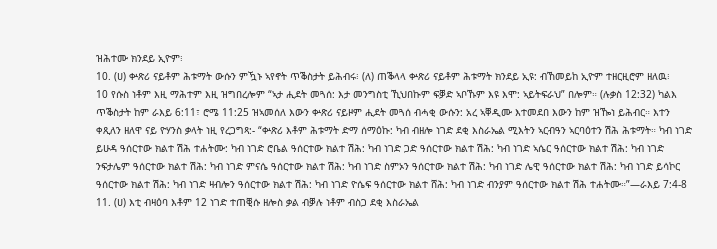ዝሕተሙ ክንደይ ኢዮም፧
10. (ሀ) ቍጽሪ ናይቶም ሕቱማት ውሱን ምዃኑ ኣየኖት ጥቕስታት ይሕብሩ፧ (ለ) ጠቕላላ ቍጽሪ ናይቶም ሕቱማት ክንደይ ኢዩ: ብኸመይከ ኢዮም ተዘርዚሮም ዘለዉ፧
10 የሱስ ነቶም እዚ ማሕተም እዚ ዝግበረሎም “ኣታ ሒደት መጓሰ: እታ መንግስቲ ኺህበኩም ፍቓድ ኣቦኹም እዩ እሞ: ኣይትፍራህ” በሎም። (ሉቃስ 12:32) ካልእ ጥቕስታት ከም ራእይ 6:11፣ ሮሜ 11:25 ዝኣመሰለ እውን ቍጽሪ ናይዞም ሒደት መጓሰ ብሓቂ ውሱን: አረ ኣቐዲሙ እተመደበ እውን ከም ዝዀነ ይሕብር። እተን ቀጺለን ዘለዋ ናይ ዮሃንስ ቃላት ነዚ የረጋግጻ:- “ቍጽሪ እቶም ሕቱማት ድማ ሰማዕኩ: ካብ ብዘሎ ነገድ ደቂ እስራኤል ሚእትን ኣርብዓን ኣርባዕተን ሽሕ ሕቱማት። ካብ ነገድ ይሁዳ ዓሰርተው ክልተ ሽሕ ተሐትሙ: ካብ ነገድ ሮቤል ዓሰርተው ክልተ ሽሕ: ካብ ነገድ ጋድ ዓሰርተው ክልተ ሽሕ: ካብ ነገድ ኣሴር ዓሰርተው ክልተ ሽሕ: ካብ ነገድ ንፍታሌም ዓሰርተው ክልተ ሽሕ: ካብ ነገድ ምናሴ ዓሰርተው ክልተ ሽሕ: ካብ ነገድ ስምኦን ዓሰርተው ክልተ ሽሕ: ካብ ነገድ ሌዊ ዓሰርተው ክልተ ሽሕ: ካብ ነገድ ይሳኮር ዓሰርተው ክልተ ሽሕ: ካብ ነገድ ዛብሎን ዓሰርተው ክልተ ሽሕ: ካብ ነገድ ዮሴፍ ዓሰርተው ክልተ ሸሕ: ካብ ነገድ ብንያም ዓሰርተው ክልተ ሽሕ ተሐትሙ።”—ራእይ 7:4-8
11. (ሀ) እቲ ብዛዕባ እቶም 12 ነገድ ተጠቒሱ ዘሎስ ቃል ብቓሉ ነቶም ብስጋ ደቂ እስራኤል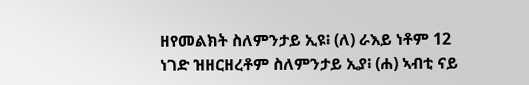ዘየመልክት ስለምንታይ ኢዩ፧ (ለ) ራእይ ነቶም 12 ነገድ ዝዘርዘረቶም ስለምንታይ ኢያ፧ (ሐ) ኣብቲ ናይ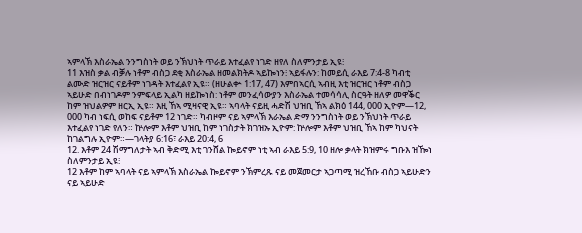ኣምላኽ እስራኤል ንንግስነት ወይ ንኽህነት ጥራይ እተፈልየ ነገድ ዘየለ ስለምንታይ ኢዩ፧
11 እዝስ ቃል ብቓሉ ነቶም ብስጋ ደቂ እስራኤል ዘመልክትዶ ኣይኰነን፧ ኣይፋሉን: ከመይሲ ራእይ 7:4-8 ካብቲ ልሙድ ዝርዝር ናይቶም ነገዳት እተፈልየ ኢዩ። (ዘሁልቍ 1:17, 47) እምበኣርሲ ኣብዚ እቲ ዝርዝር ነቶም ብስጋ ኣይሁድ በብነገዶም ንምፍላይ ኢልካ ዘይኰነስ: ነቶም መንፈሳውያን እስራኤል ተመሳሳሊ ስርዓት ዘለዎ መዋቕር ከም ዝህልዎም ዘርኢ ኢዩ። እዚ ኸኣ ሚዛናዊ ኢዩ። ኣባላት ናይዚ ሓድሽ ህዝቢ ኸኣ ልክዕ 144, 000 ኢዮም—12, 000 ካብ ነፍሲ ወከፍ ናይቶም 12 ነገድ። ካብዞም ናይ ኣምላኽ እራኤል ድማ ንንግስነት ወይ ንኽህነት ጥራይ እተፈልየ ነገድ የለን። ኵሎም እቶም ህዝቢ ከም ነገስታት ክገዝኡ ኢዮም: ኵሎም እቶም ህዝቢ ኸኣ ከም ካህናት ከገልግሉ ኢዮም።—ገላትያ 6:16፣ ራእይ 20:4, 6
12. እቶም 24 ሽማግለታት ኣብ ቅድሚ እቲ ገንሸል ኰይኖም ነቲ ኣብ ራእይ 5:9, 10 ዘሎ ቃላት ክዝምሩ ግቡእ ዝዀነ ስለምንታይ ኢዩ፧
12 እቶም ከም ኣባላት ናይ ኣምላኽ እስራኤል ኰይኖም ንኽምረጹ ናይ መጀመርታ ኣጋጣሚ ዝረኸቡ ብስጋ ኣይሁድን ናይ ኣይሁድ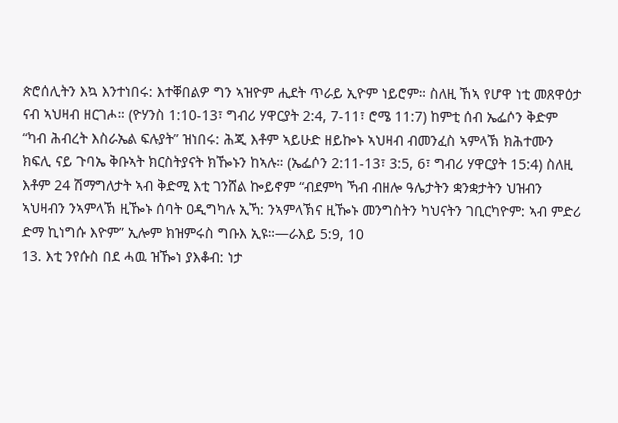ጵሮሰሊትን እኳ እንተነበሩ: እተቐበልዎ ግን ኣዝዮም ሒደት ጥራይ ኢዮም ነይሮም። ስለዚ ኸኣ የሆዋ ነቲ መጸዋዕታ ናብ ኣህዛብ ዘርገሖ። (ዮሃንስ 1:10-13፣ ግብሪ ሃዋርያት 2:4, 7-11፣ ሮሜ 11:7) ከምቲ ሰብ ኤፌሶን ቅድም “ካብ ሕብረት እስራኤል ፍሉያት” ዝነበሩ: ሕጂ እቶም ኣይሁድ ዘይኰኑ ኣህዛብ ብመንፈስ ኣምላኽ ክሕተሙን ክፍሊ ናይ ጉባኤ ቅቡኣት ክርስትያናት ክዀኑን ከኣሉ። (ኤፌሶን 2:11-13፣ 3:5, 6፣ ግብሪ ሃዋርያት 15:4) ስለዚ እቶም 24 ሽማግለታት ኣብ ቅድሚ እቲ ገንሸል ኰይኖም “ብደምካ ኻብ ብዘሎ ዓሌታትን ቋንቋታትን ህዝብን ኣህዛብን ንኣምላኽ ዚዀኑ ሰባት ዐዲግካሉ ኢኻ: ንኣምላኽና ዚዀኑ መንግስትን ካህናትን ገቢርካዮም: ኣብ ምድሪ ድማ ኪነግሱ እዮም” ኢሎም ክዝምሩስ ግቡእ ኢዩ።—ራእይ 5:9, 10
13. እቲ ንየሱስ በደ ሓዉ ዝዀነ ያእቆብ: ነታ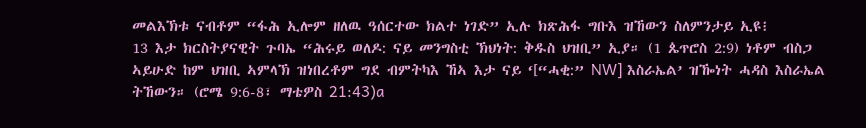መልእኽቱ ናብቶም “ፋሕ ኢሎም ዘለዉ ዓሰርተው ክልተ ነገድ” ኢሉ ክጽሕፋ ግቡእ ዝኸውን ስለምንታይ ኢዩ፧
13 እታ ክርስትያናዊት ጉባኤ “ሕሩይ ወለዶ: ናይ መንግስቲ ኽህነት: ቅዱስ ህዝቢ” ኢያ። (1 ጴጥሮስ 2:9) ነቶም ብስጋ ኣይሁድ ከም ህዝቢ ኣምላኽ ዝነበረቶም ግደ ብምትካእ ኸኣ እታ ናይ ‘[“ሓቂ:” NW] እስራኤል’ ዝዀነት ሓዳስ እስራኤል ትኸውን። (ሮሜ 9:6-8፣ ማቴዎስ 21:43)a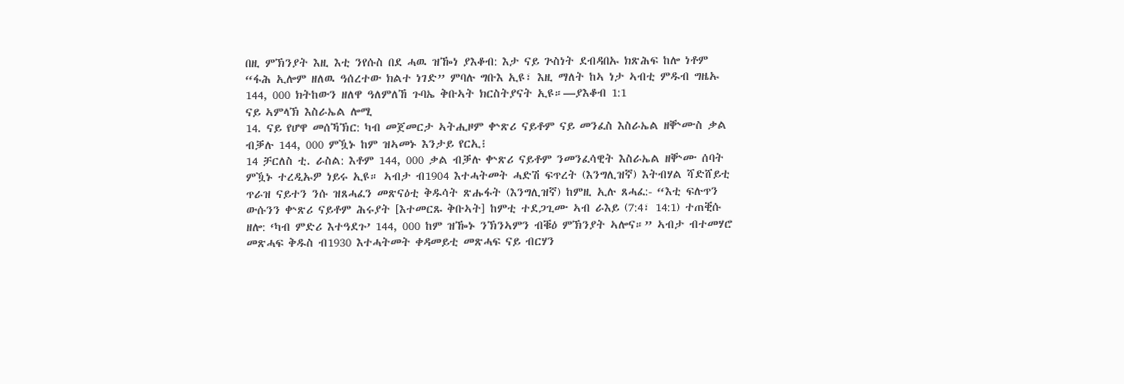በዚ ምኽንያት እዚ እቲ ንየሱስ በደ ሓዉ ዝዀነ ያእቆብ: እታ ናይ ጕስነት ደብዳበኡ ክጽሕፍ ከሎ ነቶም “ፋሕ ኢሎም ዘለዉ ዓሰረተው ክልተ ነገድ” ምባሉ ግቡእ ኢዩ፣ እዚ ማለት ከኣ ነታ ኣብቲ ምዱብ ግዜኡ 144, 000 ክትከውን ዘለዋ ዓለምለኸ ጉባኤ ቅቡኣት ክርስትያናት ኢዩ።—ያእቆብ 1:1
ናይ ኣምላኽ እስራኤል ሎሚ
14. ናይ የሆዋ መሰኻኽር: ካብ መጀመርታ ኣትሒዞም ቍጽሪ ናይቶም ናይ መንፈስ እስራኤል ዘቝሙስ ቃል ብቓሉ 144, 000 ምዃኑ ከም ዝኣመኑ እንታይ የርኢ፧
14 ቻርለስ ቲ. ራስል: እቶም 144, 000 ቃል ብቓሉ ቍጽሪ ናይቶም ንመንፈሳዊት እስራኤል ዘቝሙ ሰባት ምዃኑ ተረዲኡዎ ነይሩ ኢዩ። ኣብታ ብ1904 እተሓትመት ሓድሽ ፍጥረት (እንግሊዝኛ) እትብሃል ሻድሸይቲ ጥራዝ ናይተን ንሱ ዝጸሓፈን መጽናዕቲ ቅዱሳት ጽሑፋት (እንግሊዝኛ) ከምዚ ኢሉ ጸሓፈ:- “እቲ ፍሉጥን ውሱንን ቍጽሪ ናይቶም ሕሩያት [እተመርጹ ቅቡኣት] ከምቲ ተደጋጊሙ ኣብ ራእይ (7:4፣ 14:1) ተጠቒሱ ዘሎ: ‘ካብ ምድሪ እተዓደጉ’ 144, 000 ከም ዝዀኑ ንኽንኣምን ብቑዕ ምኽንያት ኣሎና።” ኣብታ ብተመሃሮ መጽሓፍ ቅዱስ ብ1930 እተሓትመት ቀዳመይቲ መጽሓፍ ናይ ብርሃን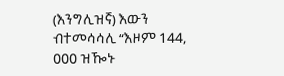(እንግሊዝኛ) እውን ብተመሳሳሊ “እዞም 144, 000 ዝዀኑ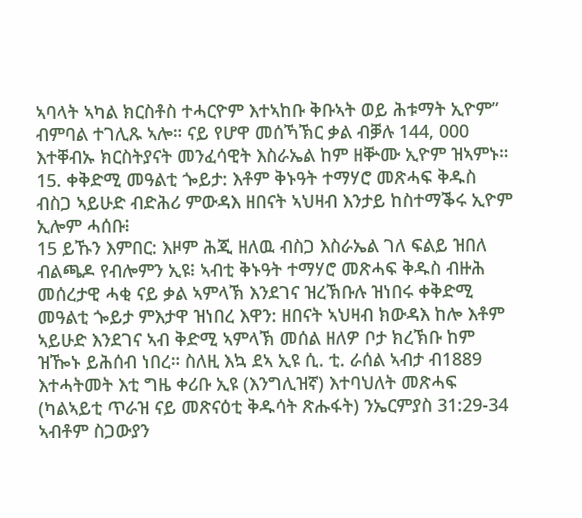ኣባላት ኣካል ክርስቶስ ተሓርዮም እተኣከቡ ቅቡኣት ወይ ሕቱማት ኢዮም” ብምባል ተገሊጹ ኣሎ። ናይ የሆዋ መሰኻኽር ቃል ብቓሉ 144, 000 እተቐብኡ ክርስትያናት መንፈሳዊት እስራኤል ከም ዘቝሙ ኢዮም ዝኣምኑ።
15. ቀቅድሚ መዓልቲ ጐይታ: እቶም ቅኑዓት ተማሃሮ መጽሓፍ ቅዱስ ብስጋ ኣይሁድ ብድሕሪ ምውዳእ ዘበናት ኣህዛብ እንታይ ከስተማቕሩ ኢዮም ኢሎም ሓሰቡ፧
15 ይኹን እምበር: እዞም ሕጂ ዘለዉ ብስጋ እስራኤል ገለ ፍልይ ዝበለ ብልጫዶ የብሎምን ኢዩ፧ ኣብቲ ቅኑዓት ተማሃሮ መጽሓፍ ቅዱስ ብዙሕ መሰረታዊ ሓቂ ናይ ቃል ኣምላኽ እንደገና ዝረኽቡሉ ዝነበሩ ቀቅድሚ መዓልቲ ጐይታ ምእታዋ ዝነበረ እዋን: ዘበናት ኣህዛብ ክውዳእ ከሎ እቶም ኣይሁድ እንደገና ኣብ ቅድሚ ኣምላኽ መሰል ዘለዎ ቦታ ክረኽቡ ከም ዝዀኑ ይሕሰብ ነበረ። ስለዚ እኳ ደኣ ኢዩ ሲ. ቲ. ራሰል ኣብታ ብ1889 እተሓትመት እቲ ግዜ ቀሪቡ ኢዩ (እንግሊዝኛ) እተባህለት መጽሓፍ (ካልኣይቲ ጥራዝ ናይ መጽናዕቲ ቅዱሳት ጽሑፋት) ንኤርምያስ 31:29-34 ኣብቶም ስጋውያን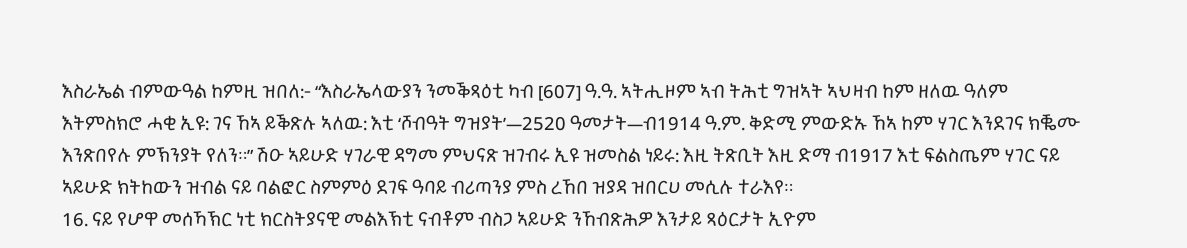እስራኤል ብምውዓል ከምዚ ዝበለ:- “እስራኤላውያን ንመቕጻዕቲ ካብ [607] ዓ.ዓ. ኣትሒዞም ኣብ ትሕቲ ግዝኣት ኣህዛብ ከም ዘለዉ ዓለም እትምስክሮ ሓቂ ኢዩ: ገና ኸኣ ይቕጽሉ ኣለዉ: እቲ ‘ሾብዓት ግዝያት’—2520 ዓመታት—ብ1914 ዓ.ም. ቅድሚ ምውድኡ ኸኣ ከም ሃገር እንደገና ክቘሙ እንጽበየሉ ምኽንያት የለን።” ሽዑ ኣይሁድ ሃገራዊ ዳግመ ምህናጽ ዝገብሩ ኢዩ ዝመስል ነይሩ: እዚ ትጽቢት እዚ ድማ ብ1917 እቲ ፍልስጤም ሃገር ናይ ኣይሁድ ክትከውን ዝብል ናይ ባልፎር ስምምዕ ደገፍ ዓባይ ብሪጣንያ ምስ ረኸበ ዝያዳ ዝበርሀ መሲሉ ተራእየ።
16. ናይ የሆዋ መሰኻኽር ነቲ ክርስትያናዊ መልእኽቲ ናብቶም ብስጋ ኣይሁድ ንኸብጽሕዎ እንታይ ጻዕርታት ኢዮም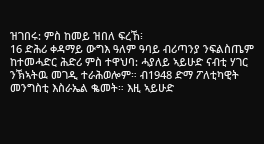ዝገበሩ: ምስ ከመይ ዝበለ ፍረኸ፧
16 ድሕሪ ቀዳማይ ውግእ ዓለም ዓባይ ብሪጣንያ ንፍልስጤም ከተመሓድር ሕድሪ ምስ ተዋህባ: ሓያለይ ኣይሁድ ናብቲ ሃገር ንኽኣትዉ መገዲ ተራሕወሎም። ብ1948 ድማ ፖለቲካዊት መንግስቲ እስራኤል ቈመት። እዚ ኣይሁድ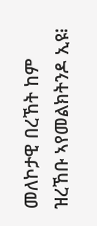መለኮታዊ በረኸት ከም ዝረኸቡ ኣየመልክትንዶ ኢዩ፧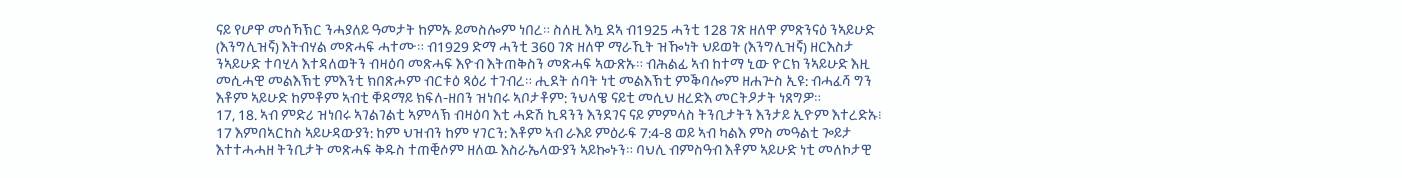ናይ የሆዋ መሰኻኽር ንሓያለይ ዓመታት ከምኡ ይመስሎም ነበረ። ስለዚ እኳ ደኣ ብ1925 ሓንቲ 128 ገጽ ዘለዋ ምጽንናዕ ንኣይሁድ (እንግሊዝኛ) እትብሃል መጽሓፍ ሓተሙ። ብ1929 ድማ ሓንቲ 360 ገጽ ዘለዋ ማራኺት ዝዀነት ህይወት (እንግሊዝኛ) ዘርእስታ ንኣይሁድ ተባሂላ እተዳለወትን ብዛዕባ መጽሓፍ እዮብ እትጠቅስን መጽሓፍ ኣውጽኡ። ብሕልፊ ኣብ ከተማ ኒው ዮርክ ንኣይሁድ እዚ መሲሓዊ መልእኽቲ ምእንቲ ክበጽሖም ብርቱዕ ጻዕሪ ተገብረ። ሒደት ሰባት ነቲ መልእኽቲ ምቕባሎም ዘሐጕስ ኢዩ: ብሓፈሻ ግን እቶም ኣይሁድ ከምቶም ኣብቲ ቐዳማይ ክፍለ-ዘበን ዝነበሩ ኣቦታቶም: ንህላዌ ናይቲ መሲህ ዘረድእ መርትዖታት ነጸግዎ።
17, 18. ኣብ ምድሪ ዝነበሩ ኣገልገልቲ ኣምላኽ ብዛዕባ እቲ ሓድሽ ኪዳንን እንደገና ናይ ምምላስ ትንቢታትን እንታይ ኢዮም እተረድኡ፧
17 እምበኣርከስ ኣይሁዳውያን: ከም ህዝብን ከም ሃገርን: እቶም ኣብ ራእይ ምዕራፍ 7:4-8 ወይ ኣብ ካልእ ምስ መዓልቲ ጐይታ እተተሓሓዘ ትንቢታት መጽሓፍ ቅዱስ ተጠቒሶም ዘለዉ እስራኤላውያን ኣይኰኑን። ባህሊ ብምስዓብ እቶም ኣይሁድ ነቲ መለኮታዊ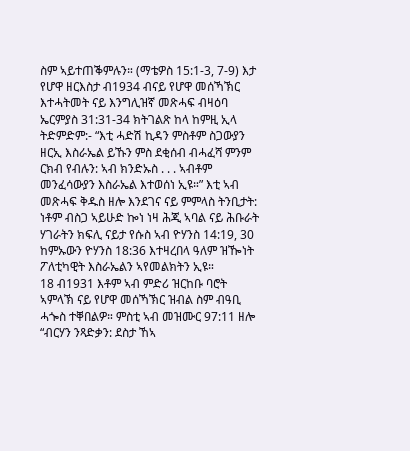ስም ኣይተጠቕምሉን። (ማቴዎስ 15:1-3, 7-9) እታ የሆዋ ዘርእስታ ብ1934 ብናይ የሆዋ መሰኻኽር እተሓትመት ናይ እንግሊዝኛ መጽሓፍ ብዛዕባ ኤርምያስ 31:31-34 ክትገልጽ ከላ ከምዚ ኢላ ትድምድም:- “እቲ ሓድሽ ኪዳን ምስቶም ስጋውያን ዘርኢ እስራኤል ይኹን ምስ ደቂሰብ ብሓፈሻ ምንም ርክብ የብሉን: ኣብ ክንድኡስ . . . ኣብቶም መንፈሳውያን እስራኤል እተወሰነ ኢዩ።” እቲ ኣብ መጽሓፍ ቅዱስ ዘሎ እንደገና ናይ ምምላስ ትንቢታት: ነቶም ብስጋ ኣይሁድ ኰነ ነዛ ሕጂ ኣባል ናይ ሕቡራት ሃገራትን ክፍሊ ናይታ የሱስ ኣብ ዮሃንስ 14:19, 30 ከምኡውን ዮሃንስ 18:36 እተዛረበላ ዓለም ዝዀነት ፖለቲካዊት እስራኤልን ኣየመልክትን ኢዩ።
18 ብ1931 እቶም ኣብ ምድሪ ዝርከቡ ባሮት ኣምላኽ ናይ የሆዋ መሰኻኽር ዝብል ስም ብዓቢ ሓጐስ ተቐበልዎ። ምስቲ ኣብ መዝሙር 97:11 ዘሎ “ብርሃን ንጻድቃን: ደስታ ኸኣ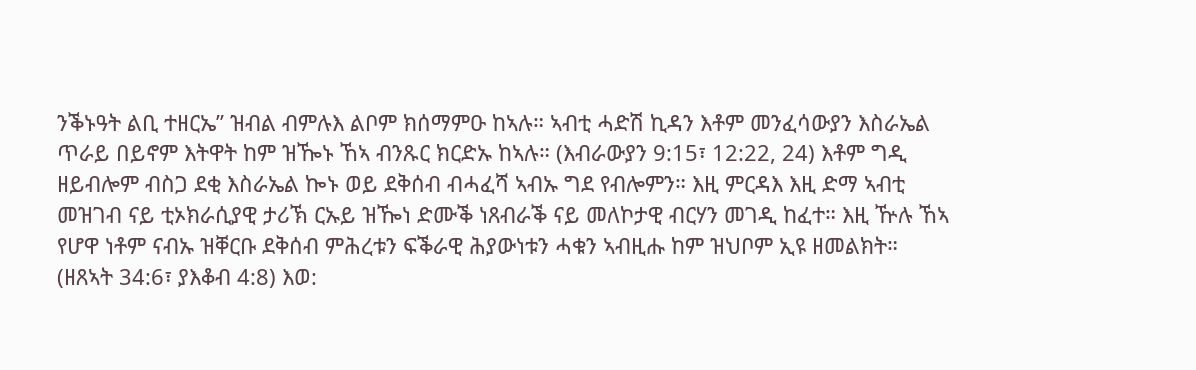ንቕኑዓት ልቢ ተዘርኤ” ዝብል ብምሉእ ልቦም ክሰማምዑ ከኣሉ። ኣብቲ ሓድሽ ኪዳን እቶም መንፈሳውያን እስራኤል ጥራይ በይኖም እትዋት ከም ዝዀኑ ኸኣ ብንጹር ክርድኡ ከኣሉ። (እብራውያን 9:15፣ 12:22, 24) እቶም ግዲ ዘይብሎም ብስጋ ደቂ እስራኤል ኰኑ ወይ ደቅሰብ ብሓፈሻ ኣብኡ ግደ የብሎምን። እዚ ምርዳእ እዚ ድማ ኣብቲ መዝገብ ናይ ቲኦክራሲያዊ ታሪኽ ርኡይ ዝዀነ ድሙቕ ነጸብራቕ ናይ መለኮታዊ ብርሃን መገዲ ከፈተ። እዚ ዅሉ ኸኣ የሆዋ ነቶም ናብኡ ዝቐርቡ ደቅሰብ ምሕረቱን ፍቕራዊ ሕያውነቱን ሓቁን ኣብዚሑ ከም ዝህቦም ኢዩ ዘመልክት። (ዘጸኣት 34:6፣ ያእቆብ 4:8) እወ: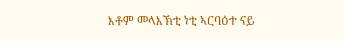እቶም መላእኽቲ ነቲ ኣርባዕተ ናይ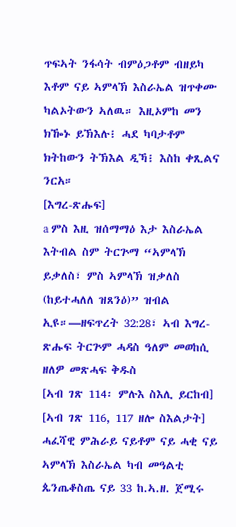ጥፍኣት ንፋሳት ብምዕጋቶም ብዘይካ እቶም ናይ ኣምላኽ እስራኤል ዝጥቀሙ ካልኦትውን ኣለዉ። እዚኦምከ መን ክዀኑ ይኽእሉ፧ ሓደ ካባታቶም ክትከውን ትኽእል ዲኻ፧ እስከ ቀጺልና ንርአ።
[እግረ-ጽሑፍ]
a ምስ እዚ ዝሰማማዕ እታ እስራኤል እትብል ስም ትርጕማ “ኣምላኽ ይቃለስ፣ ምስ ኣምላኽ ዝቃለስ (ከይተሓለለ ዝጸንዕ)” ዝብል ኢዩ።—ዘፍጥረት 32:28፣ ኣብ እግረ-ጽሑፍ ትርጕም ሓዳስ ዓለም መወከሲ ዘለዎ መጽሓፍ ቅዱስ
[ኣብ ገጽ 114፡ ምሉእ ስእሊ ይርከብ]
[ኣብ ገጽ 116, 117 ዘሎ ስእልታት]
ሓፈሻዊ ምሕራይ ናይቶም ናይ ሓቂ ናይ ኣምላኽ እስራኤል ካብ መዓልቲ ጴንጤቆስጤ ናይ 33 ከ.ኣ.ዘ. ጀሚሩ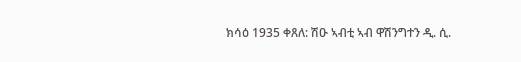ክሳዕ 1935 ቀጸለ: ሽዑ ኣብቲ ኣብ ዋሽንግተን ዲ. ሲ.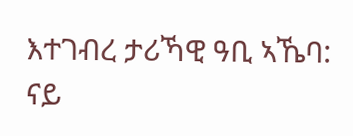እተገብረ ታሪኻዊ ዓቢ ኣኼባ: ናይ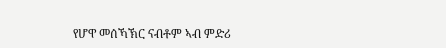የሆዋ መሰኻኽር ናብቶም ኣብ ምድሪ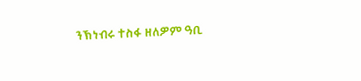ንኽነብሩ ተስፋ ዘለዎም ዓቢ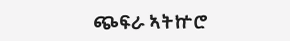ጭፍራ ኣትኵሮ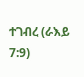ተገብረ (ራእይ 7:9)